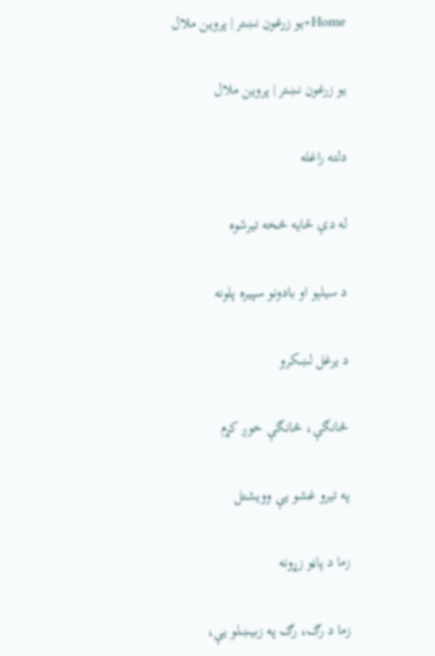Home+یو زرغون نښتر | پروین ملال

یو زرغون نښتر | پروین ملال

دلته راغله

له دې ځایه څخه تیرشوه

د سیلېو او بادونو سپیره پلونه

د یرغل لښکرو

څانګې، څانګې خوږ کړم

په تیرو غشو یې وویشتل

زما د پاڼو زړونه

زما د رګ، رګ په زبیښلو یې،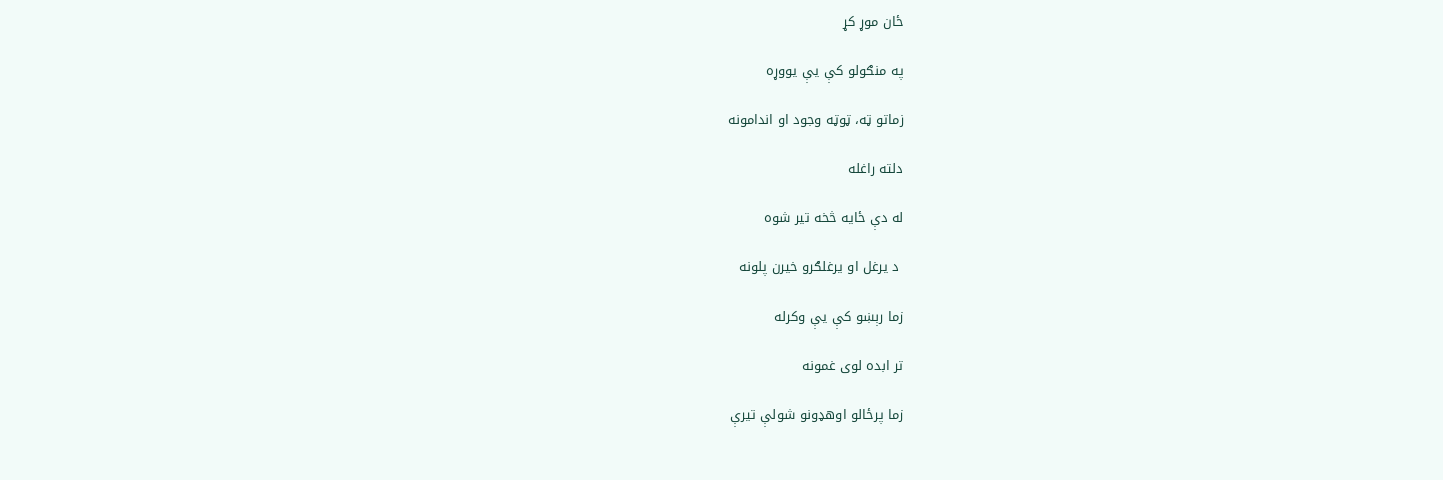ځان موړ کړ

په منګولو کې یې یووړه

زماتو ټه، ټوټه وجود او اندامونه

دلته راغله

له دې ځایه څخه تیر شوه

 د یرغل او یرغلګرو خیرن پلونه

زما رېښو کې یې وکرله

تر ابده لوی غمونه

زما پرځالو اوهډونو شولې تیرې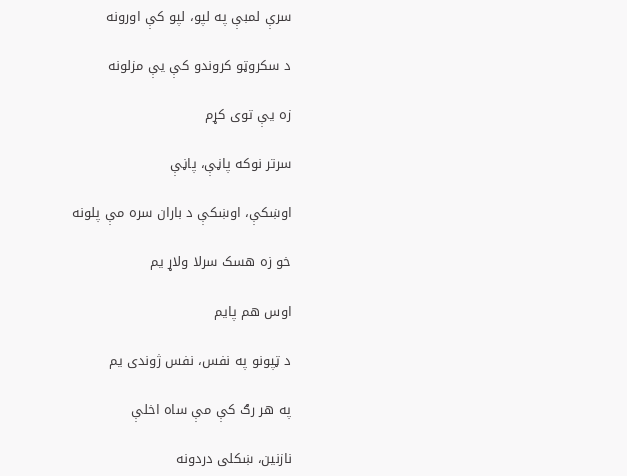سرې لمبې په لپو، لپو کې اورونه

د سکروټو کروندو کې یې مزلونه

زه یې توی کړم

سرتر نوکه پاڼې، پاڼې

اوښکې، اوښکې د باران سره مې پلونه

خو زه هسک سرلا ولاړ یم

اوس هم پایم

د ټپونو په نفس، نفس ژوندی یم

په هر رګ کې مې ساه اخلې

نازنین، ښکلی دردونه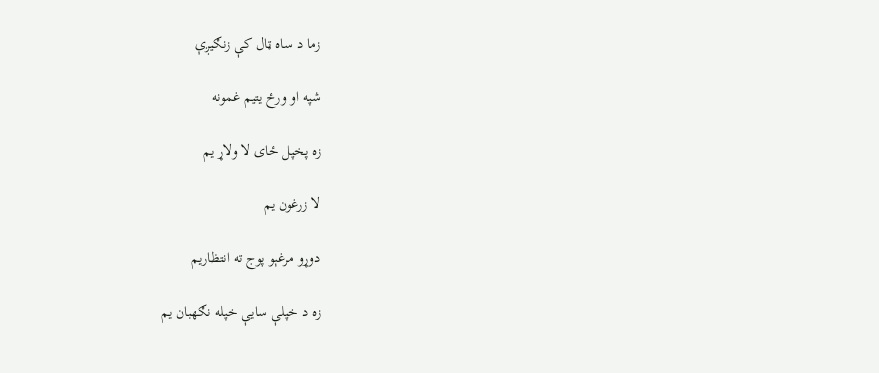زما د ساه ټال کې زنګیږې

شپه او ورځ یتیم غمونه

زه پخپل ځای لا ولاړ یم

لا زرغون یم

دوړو مرغېو پوج ته انتظاریم

زه د خپلې سایې خپله نګهبان یم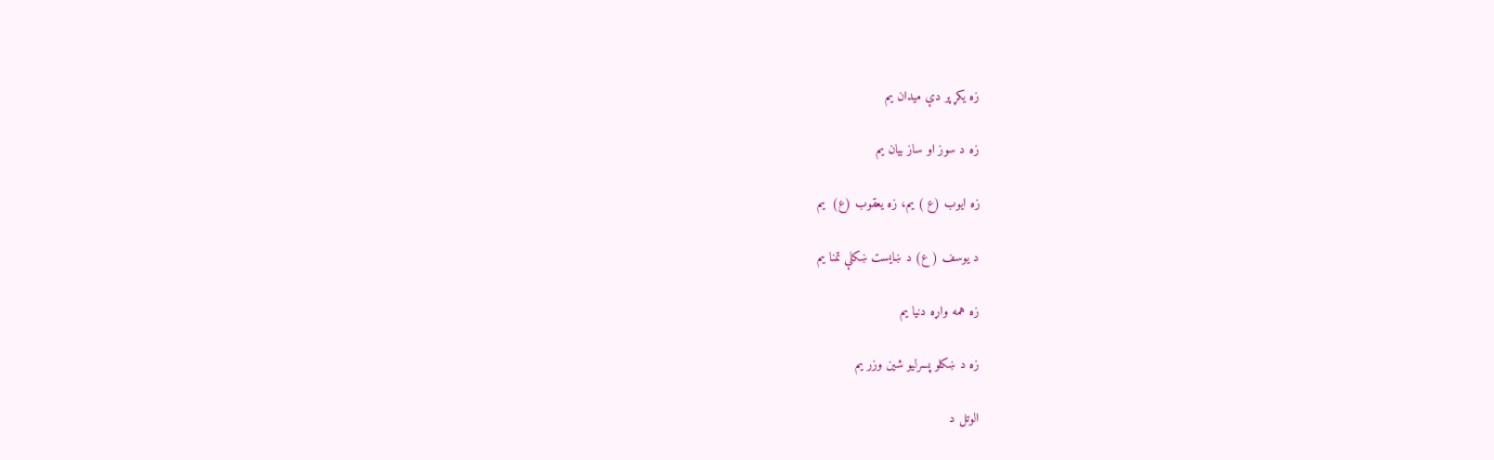زه یکړ پر دې میدان یم

زه د سوز او ساز بیان یم

زه ایوب (ع ) یم، زه یعقوب (ع)  یم

د یوسف ( ع) د ښایست ښکلې تمنا یم

زه همه واړه دنیا یم

زه د ښکلو پسرلیو شین وزر یم

الوتل د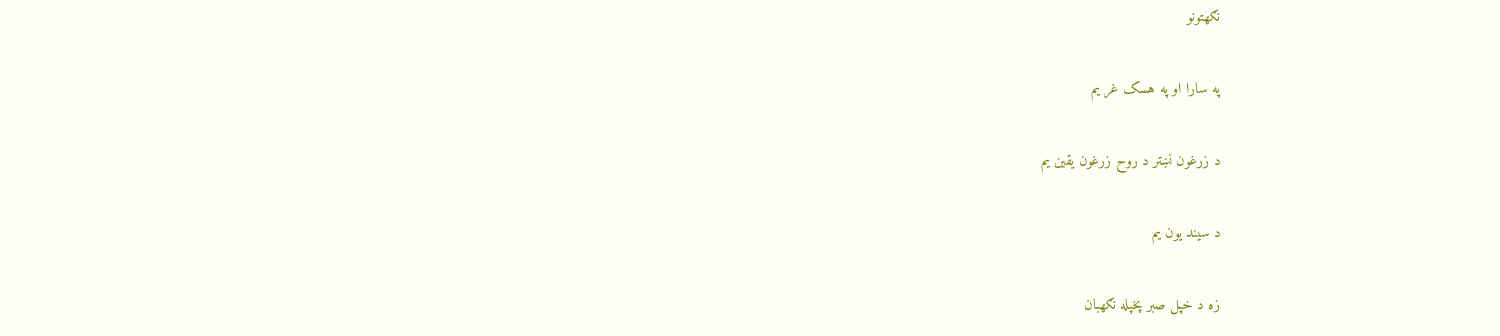نګهتونو

په سارا او په هسک غر یم

د زرغون نښتر د روح زرغون یقین یم

د سیند یون یم

زه د خپل صبر پخپله نګهبان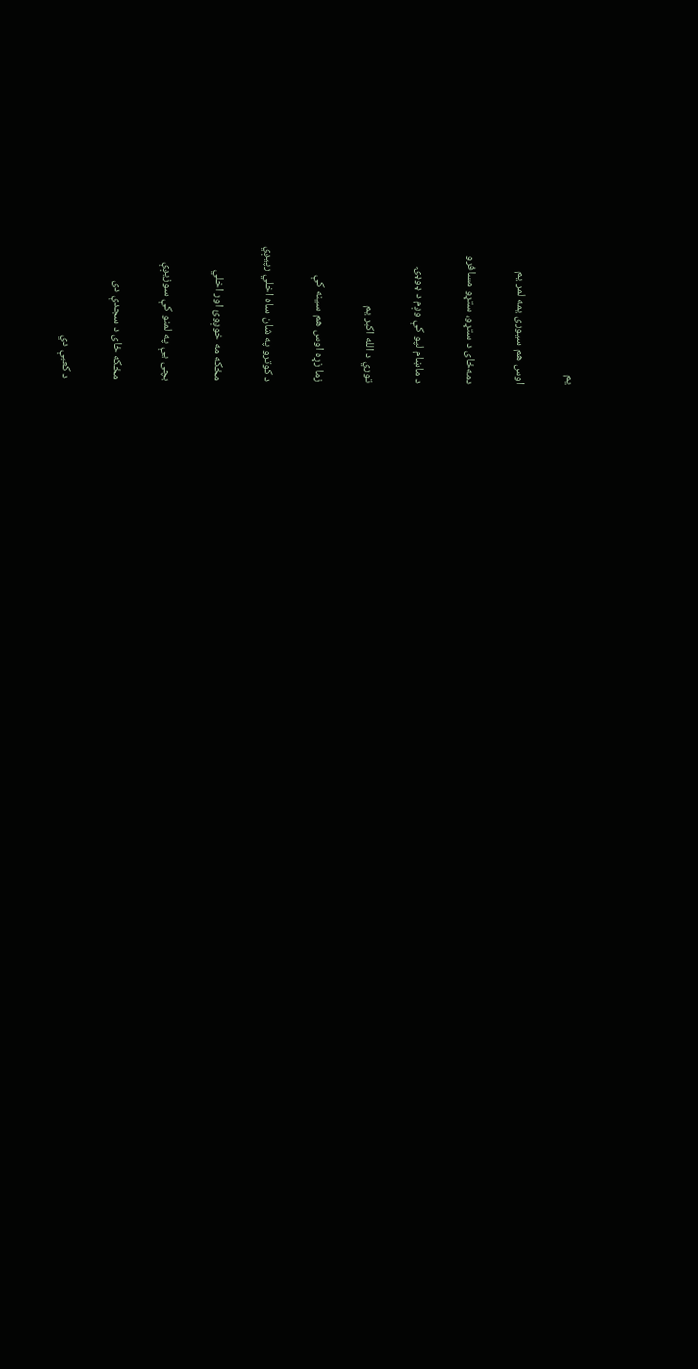یم

اوس هم سیوری یمه لمر یم

دمه‌ځای د ستړو، ستړو مسافرو

د ماښام لپو کې وږم د ډوډۍ

توري د الله اکبر یم

زما زړه اوس هم سینه کې

د کوترو په شان ساه اخلي رپیږي

مځکه مه خوږوئ اور اخلي

بچی یې په لمنو کې سوزیږې

مځکه ځای د سجدې دی

د کعبې دي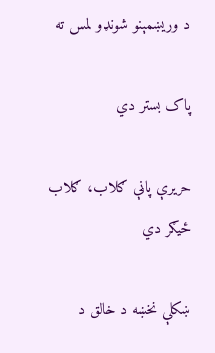د وریښمېنو شونډو لمس ته

پاک بستر دي

حریرې پاڼې ګلاب، ګلاب ځیګر دي

ښکلې نخښه د خالق د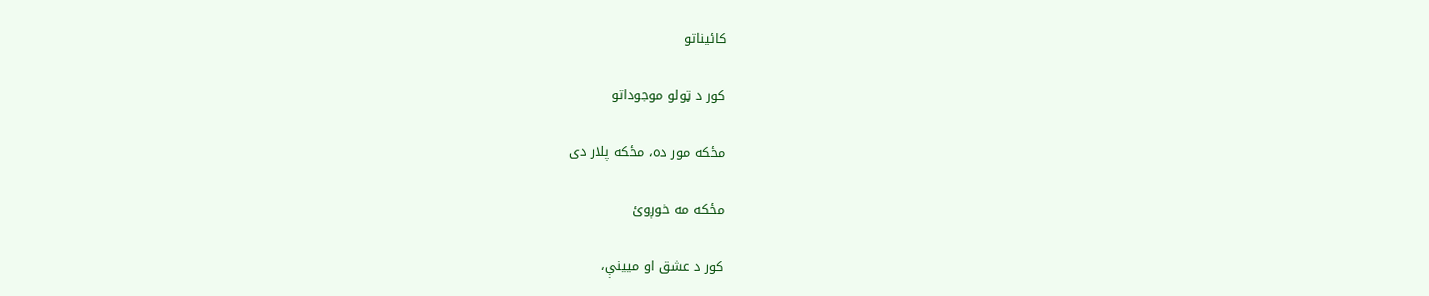کائیناتو

کور د ټولو موجوداتو

مځکه مور ده، مځکه پلار دی

مځکه مه خوږوئ

کور د عشق او میینې،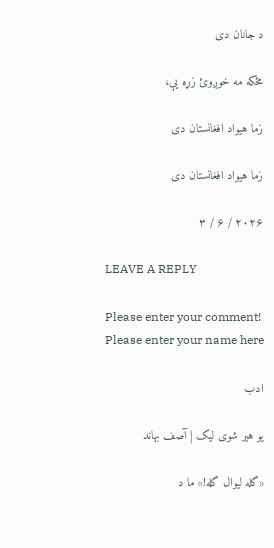د جانان دی

مځکه مه خوږوئ زړه یې،

زما هیواد افغانستان دی

زما هیواد افغانستان دی

۲۰۲۶ / ۶ / ۳

LEAVE A REPLY

Please enter your comment!
Please enter your name here

ادب

یو هیر شوی لیک | آصف بهاند

«گله لیوال گله!» ما د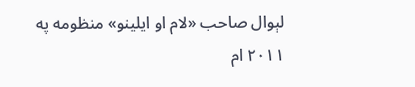لېوال صاحب «لام او ایلینو» منظومه په ۲۰۱۱ ام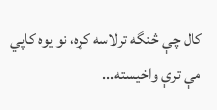کال چې څنگه ترلاسه کړه، نو یوه کاپي مې ترې واخیسته...